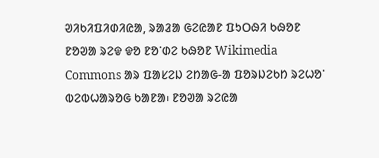ᱣᱤᱠᱤᱯᱤᱰᱤᱭᱟ, ᱨᱟᱲᱟ ᱜᱮᱭᱟᱱ ᱯᱩᱛᱷᱤ ᱠᱷᱚᱱ
ᱱᱚᱣᱟ ᱨᱮᱫ ᱫᱚ ᱱᱚᱸᱰᱮ ᱠᱷᱚᱱ Wikimedia Commons ᱟᱨ ᱯᱟᱥᱮᱡ ᱮᱴᱟᱜ-ᱟ ᱯᱚᱨᱡᱮᱠᱴ ᱨᱮᱦᱚᱸ ᱵᱮᱵᱦᱟᱨᱚᱜ ᱠᱟᱱᱟ᱾ ᱱᱚᱣᱟ ᱨᱮᱭᱟ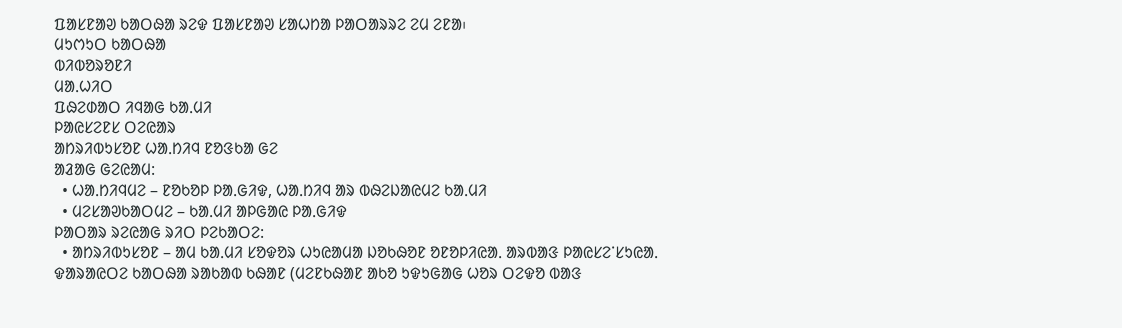ᱯᱟᱥᱱᱟᱣ ᱠᱟᱛᱷᱟ ᱨᱮᱫ ᱯᱟᱥᱱᱟᱣ ᱥᱟᱦᱴᱟ ᱞᱟᱛᱟᱨᱨᱮ ᱮᱢ ᱮᱱᱟ᱾
ᱢᱩᱬᱩᱛ ᱠᱟᱛᱷᱟ
ᱵᱤᱵᱚᱨᱚᱱᱤ
ᱢᱟᱹᱦᱤᱛ
ᱯᱷᱮᱰᱟᱛ ᱤᱧᱟᱜ ᱠᱟᱹᱢᱤ
ᱞᱟᱭᱥᱮᱱᱥ ᱛᱮᱭᱟᱨ
ᱟᱴᱨᱤᱵᱩᱥᱚᱱ ᱦᱟᱹᱴᱤᱧ ᱱᱚᱝᱠᱟ ᱜᱮ
ᱟᱲᱟᱜ ᱜᱮᱭᱟᱢ:
  • ᱦᱟᱹᱴᱤᱧᱢᱮ – ᱱᱚᱠᱚᱞ ᱞᱟᱹᱜᱤᱫ, ᱦᱟᱹᱴᱤᱧ ᱟᱨ ᱵᱷᱮᱡᱟᱭᱢᱮ ᱠᱟᱹᱢᱤ
  • ᱢᱮᱥᱟᱣᱠᱟᱛᱢᱮ – ᱠᱟᱹᱢᱤ ᱟᱞᱜᱟᱭ ᱞᱟᱹᱜᱤᱫ
ᱞᱟᱛᱟᱨ ᱨᱮᱭᱟᱜ ᱨᱤᱛ ᱞᱮᱠᱟᱛᱮ:
  • ᱟᱴᱨᱤᱵᱩᱥᱚᱱ – ᱟᱢ ᱠᱟᱹᱢᱤ ᱥᱚᱫᱚᱨ ᱦᱩᱭᱟᱢᱟ ᱡᱚᱠᱷᱚᱱ ᱚᱱᱚᱞᱤᱭᱟᱹ ᱟᱨᱵᱟᱝ ᱞᱟᱭᱥᱮᱸᱥᱩᱭᱟᱹ ᱫᱟᱨᱟᱭᱛᱮ ᱠᱟᱛᱷᱟ ᱨᱟᱠᱟᱵ ᱠᱷᱟᱱ (ᱢᱮᱱᱠᱷᱟᱱ ᱟᱠᱚ ᱩᱫᱩᱜᱟᱜ ᱦᱚᱨ ᱛᱮᱫᱚ ᱵᱟᱝ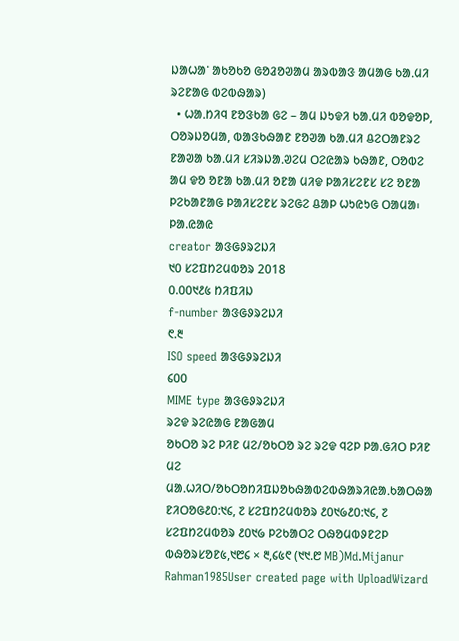ᱡᱟᱦᱟᱸ ᱟᱠᱚᱠᱚ ᱜᱚᱲᱚᱣᱟᱢ ᱟᱨᱵᱟᱝ ᱟᱢᱟᱜ ᱠᱟᱹᱢᱤ ᱨᱮᱱᱟᱜ ᱵᱮᱵᱷᱟᱨ)
  • ᱦᱟᱹᱴᱤᱧ ᱱᱚᱝᱠᱟ ᱜᱮ – ᱟᱢ ᱡᱩᱫᱤ ᱠᱟᱹᱢᱤ ᱵᱚᱫᱚᱞ, ᱛᱚᱨᱡᱚᱢᱟ, ᱵᱟᱝᱠᱷᱟᱱ ᱱᱚᱣᱟ ᱠᱟᱹᱢᱤ ᱪᱮᱛᱟᱱᱨᱮ ᱱᱟᱣᱟ ᱠᱟᱹᱢᱤ ᱥᱤᱨᱡᱟᱹᱣᱮᱢ ᱛᱮᱭᱟᱨ ᱠᱷᱟᱱ, ᱛᱚᱵᱮ ᱟᱢ ᱫᱚ ᱚᱱᱟ ᱠᱟᱹᱢᱤ ᱚᱱᱟ ᱢᱤᱫ ᱞᱟᱤᱥᱮᱱᱥ ᱥᱮ ᱚᱱᱟ ᱞᱮᱠᱟᱱᱟᱜ ᱞᱟᱤᱥᱮᱱᱥ ᱨᱮᱜᱮ ᱪᱟᱞ ᱦᱩᱭᱩᱜ ᱛᱟᱢᱟ᱾
ᱞᱟ.ᱭᱟᱭ
creator ᱟᱝᱜᱽᱨᱮᱡᱤ
᱑᱐ ᱥᱮᱯᱴᱮᱢᱵᱚᱨ 2018
᱐.᱐᱐᱑᱒᱕ ᱴᱤᱯᱤᱡ
f-number ᱟᱝᱜᱽᱨᱮᱡᱤ
᱖.᱓
ISO speed ᱟᱝᱜᱽᱨᱮᱡᱤ
᱔᱐᱐
MIME type ᱟᱝᱜᱽᱨᱮᱡᱤ
ᱨᱮᱫ ᱨᱮᱭᱟᱜ ᱱᱟᱜᱟᱢ
ᱚᱠᱛᱚ ᱨᱮ ᱞᱤᱱ ᱢᱮ/ᱚᱠᱛᱚ ᱨᱮ ᱨᱮᱫ ᱧᱮᱞ ᱞᱟᱹᱜᱤᱛ ᱞᱤᱱ ᱢᱮ
ᱢᱟᱹᱦᱤᱛ/ᱚᱠᱛᱚᱴᱤᱯᱡᱚᱠᱷᱟᱵᱮᱵᱷᱟᱨᱤᱭᱟᱹᱠᱟᱛᱷᱟ
ᱱᱤᱛᱚᱜ᱒᱐:᱑᱔, ᱗ ᱥᱮᱯᱴᱮᱢᱵᱚᱨ ᱒᱐᱑᱙᱒᱐:᱑᱔, ᱗ ᱥᱮᱯᱴᱮᱢᱵᱚᱨ ᱒᱐᱑᱙ ᱞᱮᱠᱟᱛᱮ ᱛᱷᱚᱢᱵᱽᱱᱮᱞ ᱵᱷᱚᱨᱥᱚᱱ᱕,᱑᱘᱔ × ᱓,᱔᱕᱖ (᱑᱑.᱘ MB)Md.Mijanur Rahman1985User created page with UploadWizard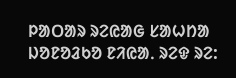ᱞᱟᱛᱟᱨ ᱨᱮᱭᱟᱜ ᱥᱟᱦᱴᱟ ᱡᱚᱱᱚᱲᱠᱚ ᱱᱤᱭᱟᱹ ᱨᱮᱫ ᱨᱮ: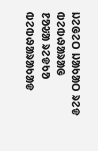ᱡᱮᱜᱮᱛ ᱡᱟᱠᱟᱛ ᱨᱮᱫ ᱵᱮᱵᱷᱟᱨᱟᱜ
ᱱᱚᱶᱟ ᱨᱮᱫᱠᱚ ᱵᱮᱵᱷᱟᱨᱟᱠᱟᱫ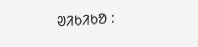ᱣᱤᱠᱤᱠᱚ :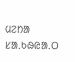ᱢᱮᱴᱟ ᱥᱟᱹᱠᱷᱭᱟᱹᱛ